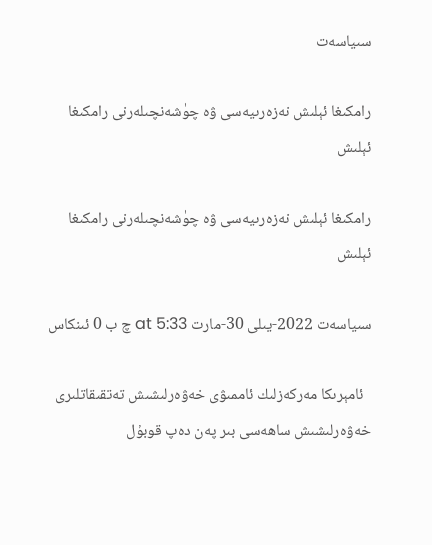سىياسەت

رامكىغا ئېلىش نەزەرىيەسى ۋە چۈشەنچىلەرنى رامكىغا ئېلىش

رامكىغا ئېلىش نەزەرىيەسى ۋە چۈشەنچىلەرنى رامكىغا ئېلىش

سىياسەت 2022-يىلى 30-مارت at 5:33 چ ب 0 ئىنكاس

  ئامېرىكا مەركەزلىك ئاممىۋى خەۋەرلىشىش تەتقىقاتلىرى خەۋەرلىشىش ساھەسى بىر پەن دەپ قوبۇل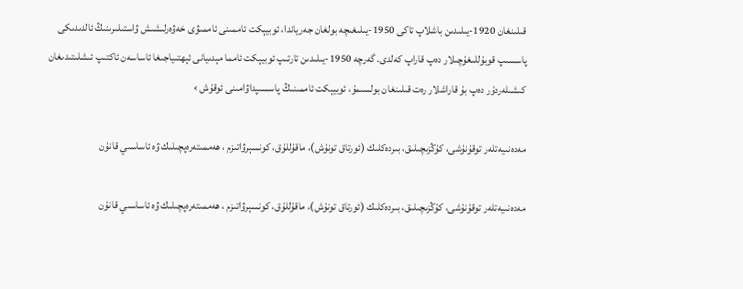قىلىنغان 1920-يىلىدىن باشلاپ تاكى 1950-يىلىغىچە بولغان جەرياندا، ئوبيېكت ئاممىنى ئاممىۋى خەۋەرلىشىش ۋاستىلىرىنىڭ ئالدىدىكى پاسسىپ قوبۇللىغۇچىلار دەپ قاراپ كەلدى. گەرچە 1950-يىلىدىن تارتىپ ئوبيېكت ئامما مېدىيانى ئېھتىياجىغا ئاساسەن ئاكتىپ ئىشلىتىدىغان كىشىلەردۇر دەپ بۇ قاراشلار رەت قىلىنغان بولسىمۇ، ئوبيېكت ئاممىنىڭ پاسسىپداۋامىنى ئوقۇش ›

مەدەنىيەتلەر توقۇنۇشى، كۇڭزىچىلىق، بىردەكلىك (ئورتاق تونۇش)، ماقۇللۇق، كونسېرۋاتىزم ، ھەممىتەرەپچىلىك ۋە ئاساسىي قانۇن

مەدەنىيەتلەر توقۇنۇشى، كۇڭزىچىلىق، بىردەكلىك (ئورتاق تونۇش)، ماقۇللۇق، كونسېرۋاتىزم ، ھەممىتەرەپچىلىك ۋە ئاساسىي قانۇن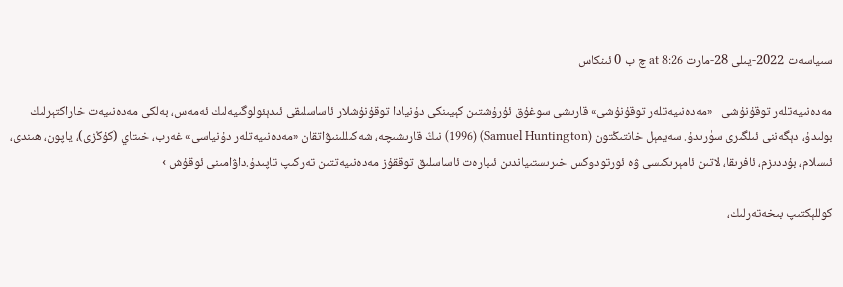سىياسەت 2022-يىلى 28-مارت at 8:26 چ ب 0 ئىنكاس

مەدەنىيەتلەر توقۇنۇشى   «مەدەنىيەتلەر توقۇنۇشى» قارىشى سوغۇق ئۇرۇشتىن كېيىنكى دۇنيادا توقۇنۇشلار ئاساسلىقى ئىدېئولوگىيەلىك ئەمەس، بەلكى مەدەنىيەت خاراكتېرلىك بولىدۇ، دېگەننى ئىلگىرى سۈرىدۇ. سەيمېل خانتىڭتون (Samuel Huntington) (1996) نىڭ قارىشىچە، شەكىللىنىۋاتقان «مەدەنىيەتلەر دۇنياسى» غەرب، خىتاي (كۇڭزى)، ياپون، ھىندى، ئىسلام، بۇددىزم، ئافرىقا، لاتىن ئامېرىكىسى ۋە ئورتودوكس خىرىستىياندىن ئىبارەت ئاساسلىق توققۇز مەدەنىيەتتىن تەركىپ تاپىدۇ.داۋامىنى ئوقۇش ›

كوللېكتىپ بىخەتەرلىك،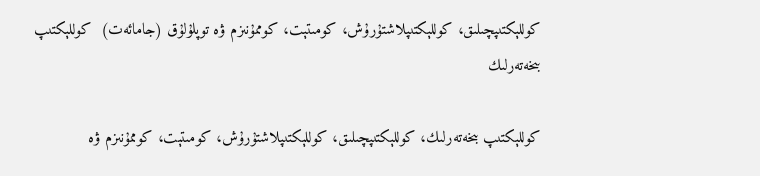كوللېكتىپچىلىق، كوللېكتىپلاشتۇرۇش، كومىتېت، كوممۇنىزم ۋە توپلۇلۇق (جامائەت)  كوللېكتىپ بىخەتەرلىك

كوللېكتىپ بىخەتەرلىك، كوللېكتىپچىلىق، كوللېكتىپلاشتۇرۇش، كومىتېت، كوممۇنىزم ۋە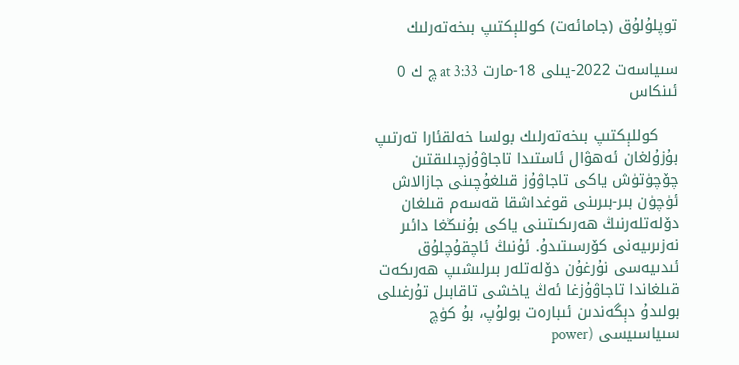توپلۇلۇق (جامائەت) كوللېكتىپ بىخەتەرلىك

سىياسەت 2022-يىلى 18-مارت at 3:33 چ ك 0 ئىنكاس

    كوللېكتىپ بىخەتەرلىك بولسا خەلقئارا تەرتىپ بۇزۇلغان ئەھۋال ئاستىدا تاجاۋۇزچىلىقتىن چۆچۈتۈش ياكى تاجاۋۇز قىلغۇچىنى جازالاش ئۈچۈن بىر-بىرىنى قوغداشقا قەسەم قىلغان دۆلەتلەرنىڭ ھەرىكىتىنى ياكى بۇنىڭغا دائىر نەزىرىيەنى كۆرسىتىدۇ. ئۇنىڭ ئاچقۇچلۇق ئىدىيەسى نۇرغۇن دۆلەتلەر بىرلىشىپ ھەرىكەت قىلغاندا تاجاۋۇزغا ئەڭ ياخشى تاقابىل تۇرغىلى بولىدۇ دېگەندىن ئىبارەت بولۇپ، بۇ كۈچ سىياسىيسى (power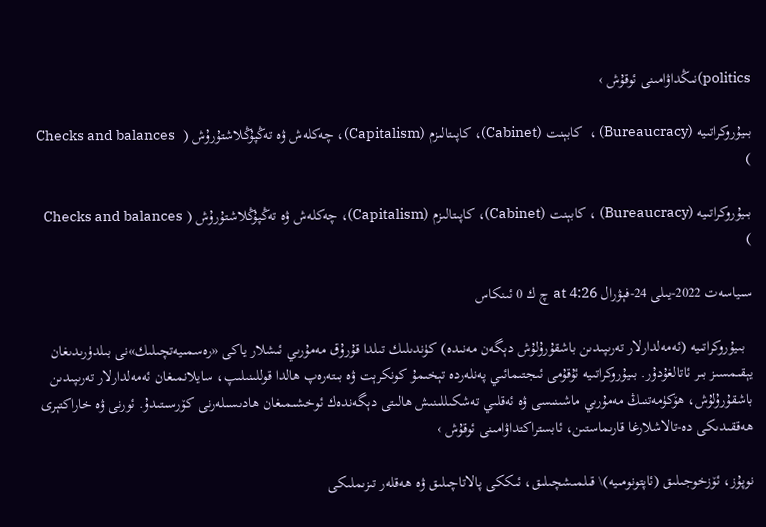politics)نىڭداۋامىنى ئوقۇش ›

بىيۇروكراتىيە (Bureaucracy) ،  كابېنت (Cabinet)، كاپىتالىزم (Capitalism)، چەكلەش ۋە تەڭپۇڭلاشتۇرۇش (  Checks and balances  )

بىيۇروكراتىيە (Bureaucracy) ، كابېنت (Cabinet)، كاپىتالىزم (Capitalism)، چەكلەش ۋە تەڭپۇڭلاشتۇرۇش ( Checks and balances )

سىياسەت 2022-يىلى 24-فېۋرال at 4:26 چ ك 0 ئىنكاس

  بىيۇروكراتىيە (ئەمەلدارلار تەرىپىدىن باشقۇرۇلۇش دېگەن مەنىدە) كۈندىلىك تىلدا قۇرۇق مەمۇرىي ئىشلار ياكى «رەسمىيەتچىلىك»نى بىلدۈرىدىغان يېقىمسىز بىر ئاتالغۇدۇر. بىيۇروكراتىيە ئۇقۇمى ئىجتىمائىي پەنلەردە تېخىمۇ كونكرېت ۋە بىتەرەپ ھالدا قوللىنىلىپ، سايلانمىغان ئەمەلدارلار تەرىپىدىن باشقۇرۇلۇش، ھۆكۈمەتنىڭ مەمۇرىي ماشىنىسى ۋە ئەقلىي تەشكىللىنىش ھالىتى دېگەندەك ئوخشىمىغان ھادىسىلەرنى كۆرسىتىدۇ. ئورنى ۋە خاراكتېرى ھەققىدىكى دە-تالاشلارغا قارىماستىن، ئابستراكتداۋامىنى ئوقۇش ›

نوپۇز، ئۆزخوجىلىق (ئاپتونومىيە)\ قىلمىشچىلىق، ئىككى پالاتاچىلىق ۋە ھەقلەر تىزىملىكى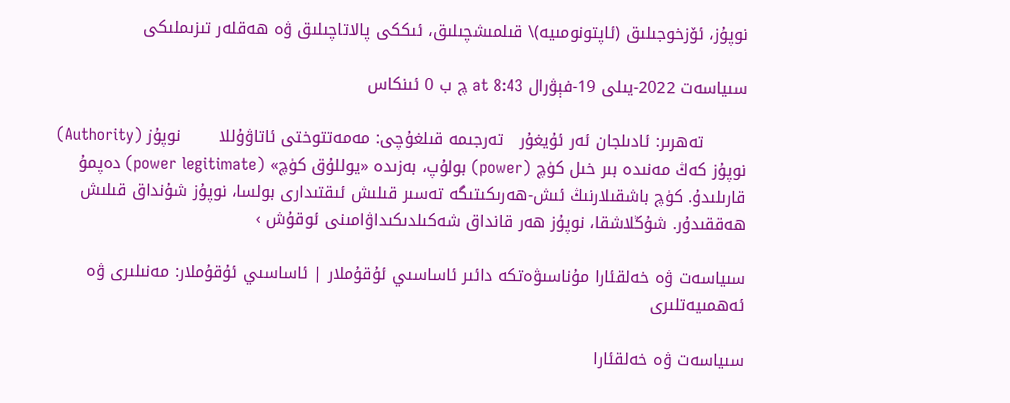نوپۇز، ئۆزخوجىلىق (ئاپتونومىيە)\ قىلمىشچىلىق، ئىككى پالاتاچىلىق ۋە ھەقلەر تىزىملىكى

سىياسەت 2022-يىلى 19-فېۋرال at 8:43 چ ب 0 ئىنكاس

        تەھرىر: ئادىلجان ئەر ئۇيغۇر   تەرجىمە قىلغۇچى: مەمەتتوختى ئاتاۋۇللا       نوپۇز (Authority)   نوپۇز كەڭ مەنىدە بىر خىل كۈچ (power) بولۇپ، بەزىدە «يوللۇق كۈچ» (power legitimate) دەپمۇ قارىلىدۇ. كۈچ باشقىلارنىڭ ئىش-ھەرىكىتىگە تەسىر قىلىش ئىقتىدارى بولسا، نوپۇز شۇنداق قىلىش ھەققىدۇر. شۇڭلاشقا، نوپۇز ھەر قانداق شەكىلدىكىداۋامىنى ئوقۇش ›

سىياسەت ۋە خەلقئارا مۇناسىۋەتكە دائىر ئاساسىي ئۇقۇملار | ئاساسىي ئۇقۇملار: مەنىلىرى ۋە ئەھمىيەتلىرى

سىياسەت ۋە خەلقئارا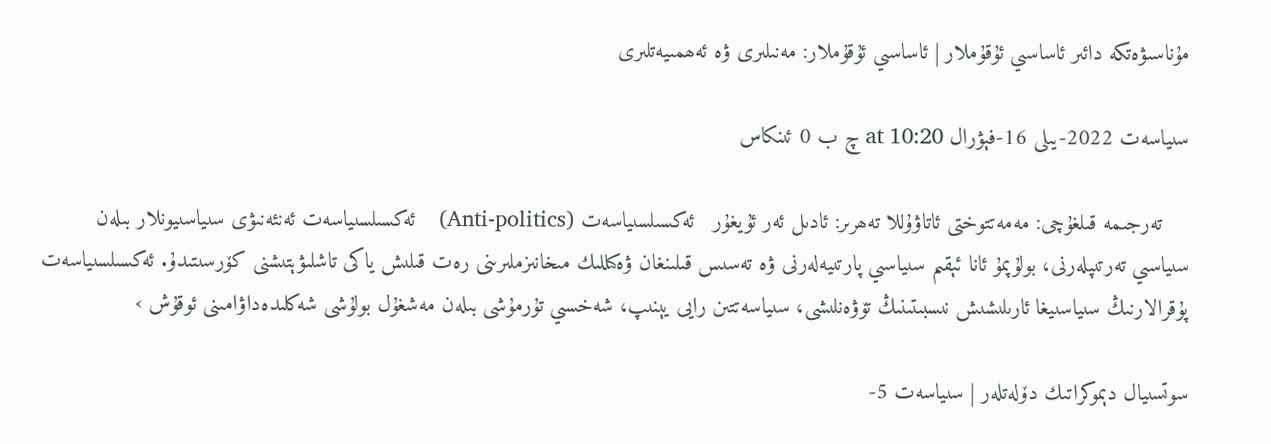مۇناسىۋەتكە دائىر ئاساسىي ئۇقۇملار | ئاساسىي ئۇقۇملار: مەنىلىرى ۋە ئەھمىيەتلىرى

سىياسەت 2022-يىلى 16-فېۋرال at 10:20 چ ب 0 ئىنكاس

    تەرجىمە قىلغۇچى: مەمەتتوختى ئاتاۋۇللا تەھرىر: ئادىل ئەر ئۇيغۇر   ئەكسىلسىياسەت (Anti-politics)    ئەكسىلسىياسەت ئەنئەنىۋى سىياسىيونلار بىلەن سىياسىي تەرتىپلەرنى، بولۇپمۇ ئانا ئېقىم سىياسىي پارتىيەلەرنى ۋە تەسىس قىلىنغان ۋەكىللىك مىخانىزملىرىنى رەت قىلىش ياكى تاشلىۋېتىشنى كۆرسىتىدۇ. ئەكسىلسىياسەت پۇقرالارنىڭ سىياسىيغا ئارىلىشىش نىسبىتىنىڭ تۆۋەنلىشى، سىياسەتتىن رايى يېنىپ، شەخسىي تۇرمۇشى بىلەن مەشغۇل بولۇشى شەكلىدەداۋامىنى ئوقۇش ›

سوتسىيال دېموكراتىك دۆلەتلەر | سىياسەت 5-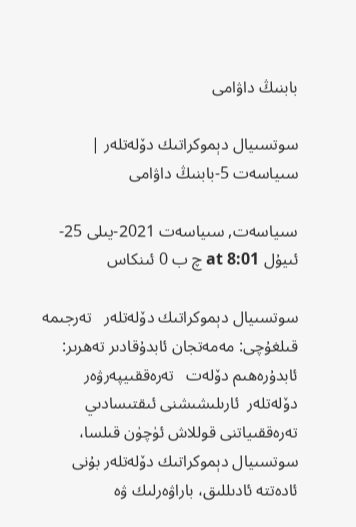بابنىڭ داۋامى

سوتسىيال دېموكراتىك دۆلەتلەر | سىياسەت 5-بابنىڭ داۋامى

سىياسەت, سىياسەت 2021-يىلى 25-ئىيۇل at 8:01 چ ب 0 ئىنكاس

سوتسىيال دېموكراتىك دۆلەتلەر   تەرجىمە قىلغۇچى: مەمەتجان ئابدۇقادىر تەھرىر: ئابدۇرەھىم دۆلەت   تەرەققىيپەرۋەر  دۆلەتلەر  ئارىلىشىشنى ئىقتىسادىي تەرەققىياتنى قوللاش ئۈچۈن قىلسا، سوتسىيال دېموكراتىك دۆلەتلەر بۇنى ئادەتتە ئادىللىق، باراۋەرلىك ۋە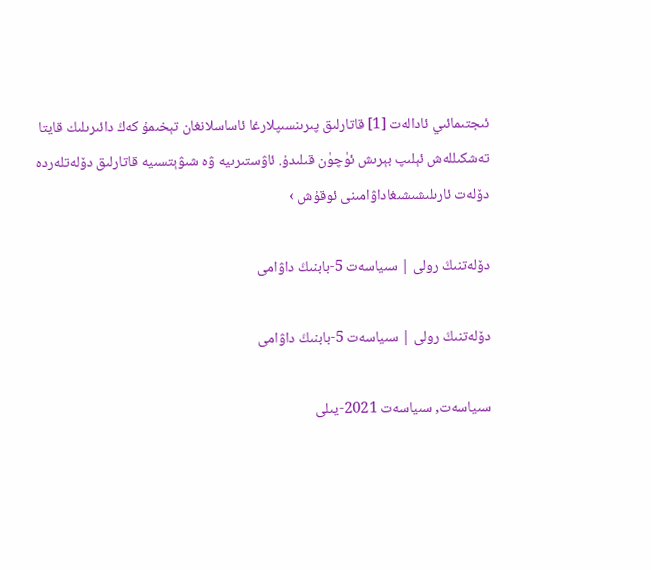ئىجتىمائىي ئادالەت [1] قاتارلىق پىرىنسىپلارغا ئاساسلانغان تېخىمۇ كەڭ دائىرىلىك قايتا تەشكىللەش ئېلىپ بېرىش ئۈچۈن قىلىدۇ. ئاۋستىرىيە ۋە شىۋېتسىيە قاتارلىق دۆلەتلەردە دۆلەت ئارىلىشىشىغاداۋامىنى ئوقۇش ›

دۆلەتنىڭ رولى | سىياسەت 5-بابنىڭ داۋامى

دۆلەتنىڭ رولى | سىياسەت 5-بابنىڭ داۋامى

سىياسەت, سىياسەت 2021-يىلى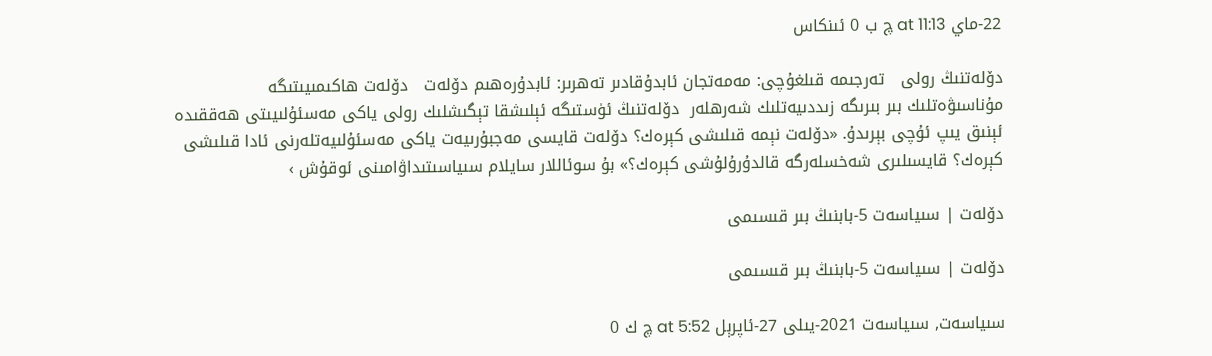22-ماي at 11:13 چ ب 0 ئىنكاس

دۆلەتنىڭ رولى   تەرجىمە قىلغۇچى: مەمەتجان ئابدۇقادىر تەھرىر: ئابدۇرەھىم دۆلەت   دۆلەت ھاكىمىيىتىگە مۇناسىۋەتلىك بىر بىرىگە زىددىيەتلىك شەرھلەر  دۆلەتنىڭ ئۈستىگە ئېلىشقا تېگىشلىك رولى ياكى مەسئۇلىيىتى ھەققىدە ئېنىق يىپ ئۇچى بېرىدۇ. «دۆلەت نېمە قىلىشى كېرەك؟ دۆلەت قايسى مەجبۇرىيەت ياكى مەسئۇلىيەتلەرنى ئادا قىلىشى كېرەك؟ قايسىلىرى شەخسلەرگە قالدۇرۇلۇشى كېرەك؟» بۇ سوئاللار سايلام سىياسىتىداۋامىنى ئوقۇش ›

دۆلەت | سىياسەت 5-بابنىڭ بىر قىسىمى

دۆلەت | سىياسەت 5-بابنىڭ بىر قىسىمى

سىياسەت, سىياسەت 2021-يىلى 27-ئاپرېل at 5:52 چ ك 0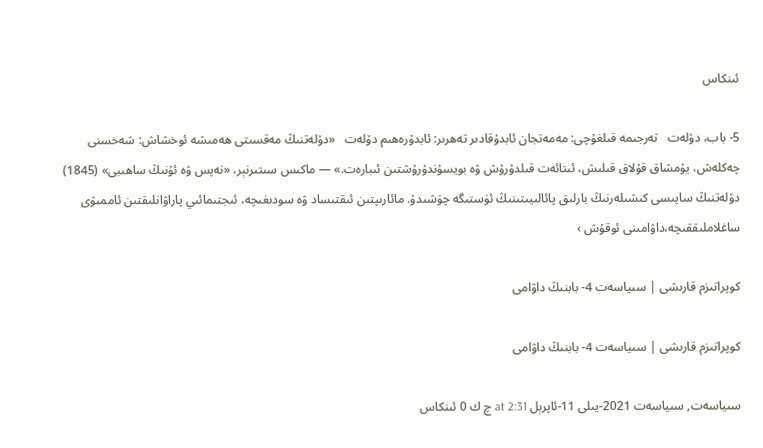ئىنكاس

5- باب، دۆلەت   تەرجىمە قىلغۇچى: مەمەتجان ئابدۇقادىر تەھرىر: ئابدۇرەھىم دۆلەت   «دۆلەتنىڭ مەقسىتى ھەمىشە ئوخشاش: شەخسنى چەكلەش، يۇمشاق قۇلاق قىلىش، ئىتائەت قىلدۇرۇش ۋە بويسۇندۇرۇشتىن ئىبارەت.» — ماكىس سىتىرنېر، «نەپس ۋە ئۇنىڭ ساھىبى» (1845)   دۆلەتنىڭ سايىسى كىشىلەرنىڭ بارلىق پائالىيىتىنىڭ ئۈستىگە چۈشىدۇ. مائارىپتىن ئىقتىساد ۋە سودىغىچە، ئىجتىمائىي پاراۋانلىقتىن ئاممىۋى ساغلاملىققىچە،داۋامىنى ئوقۇش ›

كوپراتىزم قارىشى | سىياسەت 4- بابنىڭ داۋامى

كوپراتىزم قارىشى | سىياسەت 4- بابنىڭ داۋامى

سىياسەت, سىياسەت 2021-يىلى 11-ئاپرېل at 2:31 چ ك 0 ئىنكاس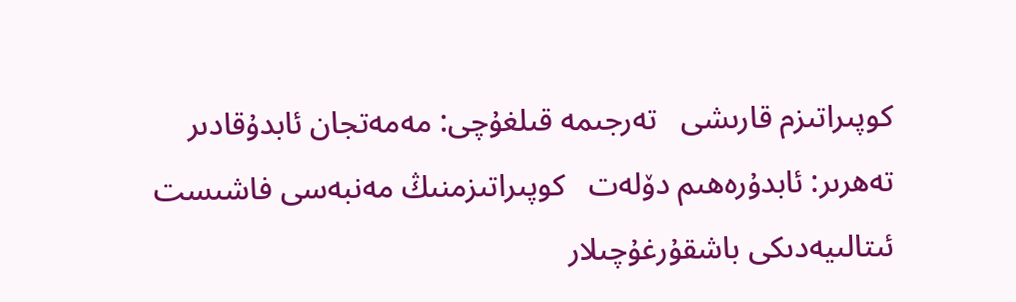كوپىراتىزم قارىشى   تەرجىمە قىلغۇچى: مەمەتجان ئابدۇقادىر تەھرىر: ئابدۇرەھىم دۆلەت   كوپىراتىزمنىڭ مەنبەسى فاشىست ئىتالىيەدىكى باشقۇرغۇچىلار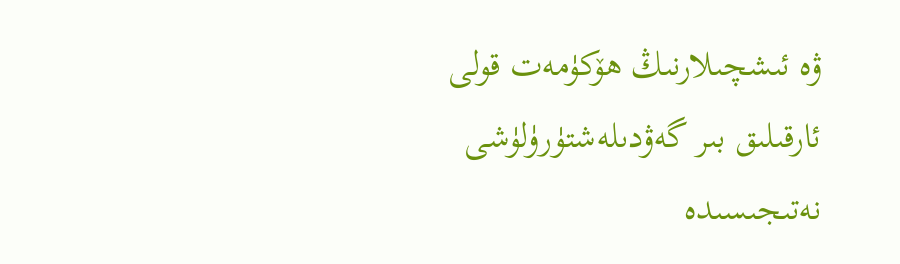ۋە ئىشچىلارنىڭ ھۆكۈمەت قولى ئارقىلىق بىر گەۋدىلەشتۈرۈلۈشى نەتىجىسىدە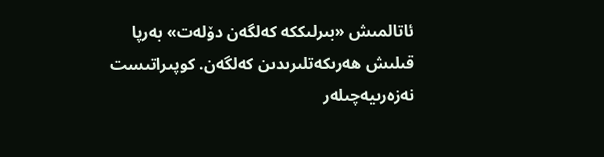ئاتالمىش «بىرلىككە كەلگەن دۆلەت» بەرپا قىلىش ھەرىكەتلىرىدىن كەلگەن. كوپىراتىست نەزەرىيەچىلەر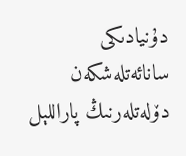دۇنيادىكى سانائەتلەشكەن دۆلەتلەرنىڭ پاراللېل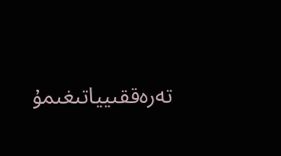تەرەققىيياتىغىمۇ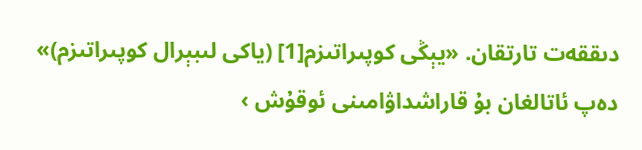دىققەت تارتقان. «يېڭى كوپىراتىزم[1] (ياكى لىبېرال كوپىراتىزم)» دەپ ئاتالغان بۇ قاراشداۋامىنى ئوقۇش ›